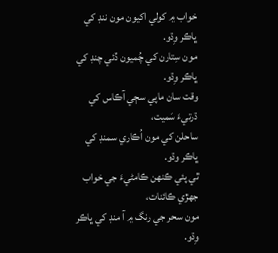خواب ۾ کولي اکيون مون ننڊ کي ڀاڪر وِڌو.
مون سِتارن کي چُميون ڏئي چنڊ کي ڀاڪر وِڌو.
وقت سان ماپي سڄي آڪاس کي ڌرتيءَ سَميت،
ساحلن کي مون اُڪاري سمنڊ کي ڀاڪر وڌو.
ٿي پئي ڪنھن ڪامڻيءَ جي خواب جھڙي ڪائنات،
مون سحر جي رنگ ۾ آ منڊ کي ڀاڪر وِڌو.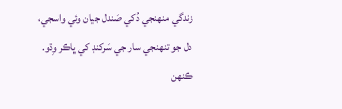زندگي منھنجي دُکي صَندل جيان وئي واسجي،
دل جو تنھنجي سار جي سَرکنڊ کي ڀاڪر وِڌو.
ڪنھن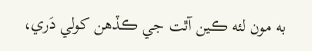به مون لئه ڪين آٿت جي ڪڏهن کولي دَري،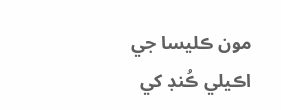مون ڪليسا جي اڪيلي ڪُنڊ کي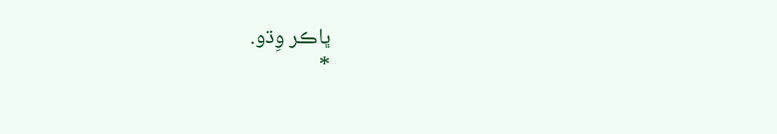ڀاڪر وِڌو.
*